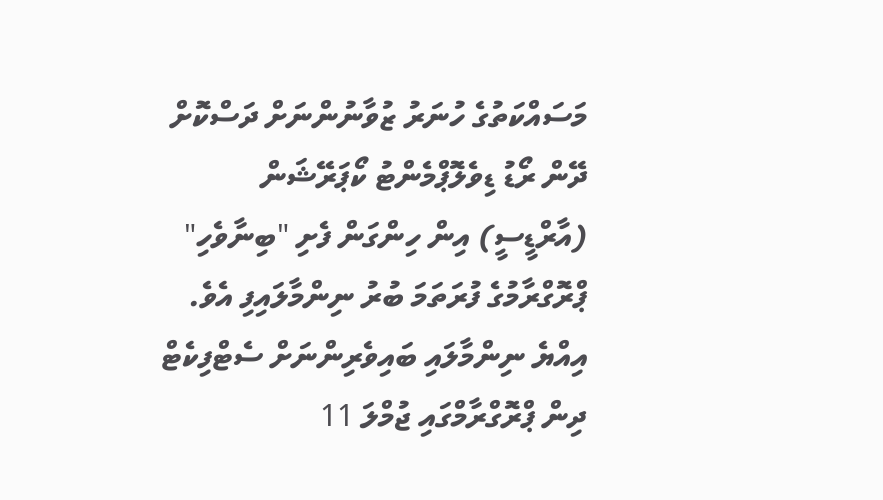މަސައްކަތުގެ ހުނަރު ޒުވާނުންނަށް ދަސްކޮށް ދޭން ރޯޑު ޑިވެލޮޕްމެންޓު ކޯޕަރޭޝަން (އާރްޑީސީ) އިން ހިންގަން ފެށި "ބިނާވެހި" ޕްރޮގްރާމުގެ ފުރަތަމަ ބުރު ނިންމާލައިފި އެވެ.
އިއްޔެ ނިންމާލައި ބައިވެރިންނަށް ސެޓްފިކެޓް ދިން ޕްރޮގްރާމްގައި ޖުމްލަ 11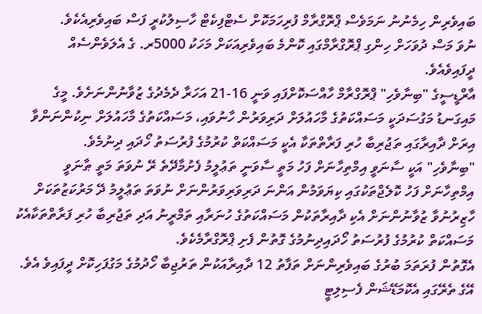ބައިވެރިން ހިމެނުނު ނަމަވެސް ޕްރޮގްރާމް ފުރިހަމަކޮށް ސެޓްފިކެޓް ހާސިލުކުރީ ފަސް ބައިވެރިއެކެވެ.
ނުވަ މަސް ދުވަހަށް ހިންގި ޕްރޮގްރާމްގައި ކޮންމެ ބައިވެރިއަކަށް މަހަކު 5000ރ. ގެ އެލަވެންސެއް ދީފައިވެއެވެ.
އާރްޑީސީގެ "ބިނާވެހި" ޕްރޮގްރާމް ހާއްސަކޮށްފައި ވަނީ 16-21 އަހަރާ ދެމެދުގެ ޒުވާނުންނަށެވެ. މީގެ މައިގަނޑު މަގުސަދަކީ މަސައްކަތުގެ މާހައުލަށް ދަރިވަރުން ހާނުވައި، މަސައްކަތުގެ މާހައުލަށް ނިކުންނަންވާ އިރަށް ދާއިރާގައި ތަޖުރިބާ ހުރި ފަރާތްތަކާ އެކީ މަސައްކަތް ކުރުމުގެ ފުރުސަތު ހޯދައި ދިނުމެވެ.
"ބިނާވެހި" އަކީ ސާނަވީ އިމްތިހާނަށް ފަހު މަތީ ސާވަނީ ތަޢުލީމު ފެށުމާދޭތެ ރޭ ނުވަތަ މަތީ ޠާނަވީ އިމްތިހާނަށް ފަހު ކޮލެޖްތަކުގައި ކިޔަވަމުން އަންނަ ދަރިވަރިވަރުންނަށް ނުވަތަ ތަޢުލީމު ދޭ މަރުކަޒުތަކަށް ހާޒިރުނުވާ ޒުވާނުންނަށް އެކި ދާއިރާތަކުން މަސައްކަތުގެ ހުނަރާއި ތަމްރީނު އަދި ތަޖުރިބާ ހުރި ފަރާތްތަކާއެކު މަސައްކަތް ކުރުމުގެ ފުރުސަތު ހޯދައިދިނުމުގެ ގޮތުން ފެށި ޕްރޮގްރާމެކެވެ.
އެގޮތުން ފުރަތަމަ ބުރުގެ ބައިވެރިންނަށް ތަފާތު 12 ދާއިރާއަކުން ތަރުޖިބާ ހޯދުމުގެ މަގުފަހިކޮށް ދީފައިވެ އެވެ. އޭގެ ތެރޭގައި އެކޮމަޑޭޝަން ފެސިލިޓީ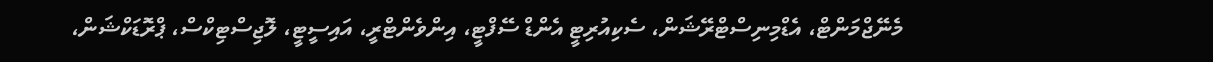މެނޭޖްމަންޓް، އެޑްމިނިސްޓްރޭޝަން، ސެކިއުރިޓީ އެންޑް ސޭފްޓީ، އިންވެންޓްރީ، އައިސީޓީ، ލޮޖިސްޓިކްސް، ޕްރޮޑަކްޝަން،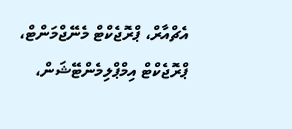އެޗްއާރް، ޕްރޮޖެކްޓް މެނޭޖްމަންޓް، ޕްރޮޖެކްޓް އިމްޕްލިމެންޓޭޝަން،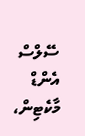ސޭލްސް އެންޑް މާކެޓިން،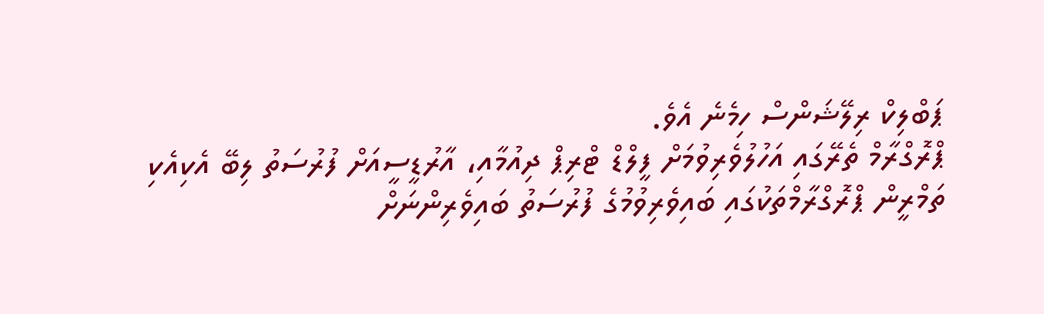ޕަބްލިކް ރިލޭޝަންސް ހިމެނެ އެވެ.
ޕްރޮގްރާމް ތެރޭގައި އަހުލުވެރިވުމަށް ފީލްޑް ޓްރިޕް ދިއުމާއި، އާރުޑީސީއަށް ފުރުސަތު ލިބޭ އެކިއެކި ތަމްރީން ޕްރޮގްރާމްތަކުގައި ބައިވެރިވުމުގެ ފުރުސަތު ބައިވެރިންނަށް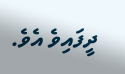ދީފައިވެ އެވެ.